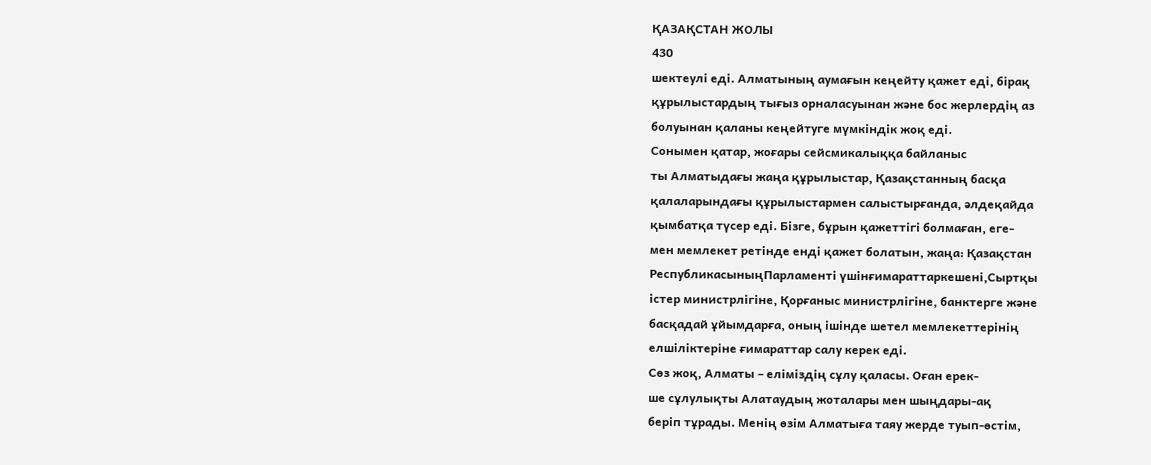ҚАЗАҚСТАН ЖОЛЫ
430
шектеулі еді. Алматының аумағын кеңейту қажет еді, бірақ
құрылыстардың тығыз орналасуынан және бос жерлердің аз
болуынан қаланы кеңейтуге мүмкіндік жоқ еді.
Сонымен қатар, жоғары сейсмикалыққа байланыс
ты Алматыдағы жаңа құрылыстар, Қазақстанның басқа
қалаларындағы құрылыстармен салыстырғанда, әлдеқайда
қымбатқа түсер еді. Бізге, бұрын қажеттігі болмаған, еге-
мен мемлекет ретінде енді қажет болатын, жаңа: Қазақстан
РеспубликасыныңПарламенті үшінғимараттаркешені,Сыртқы
істер министрлігіне, Қорғаныс министрлігіне, банктерге және
басқадай ұйымдарға, оның ішінде шетел мемлекеттерінің
елшіліктеріне ғимараттар салу керек еді.
Сөз жоқ, Алматы – еліміздің сұлу қаласы. Оған ерек-
ше сұлулықты Алатаудың жоталары мен шыңдары-ақ
беріп тұрады. Менің өзім Алматыға таяу жерде туып-өстім,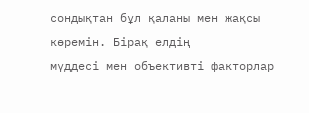сондықтан бұл қаланы мен жақсы көремін. Бірақ елдің
мүддесі мен объективті факторлар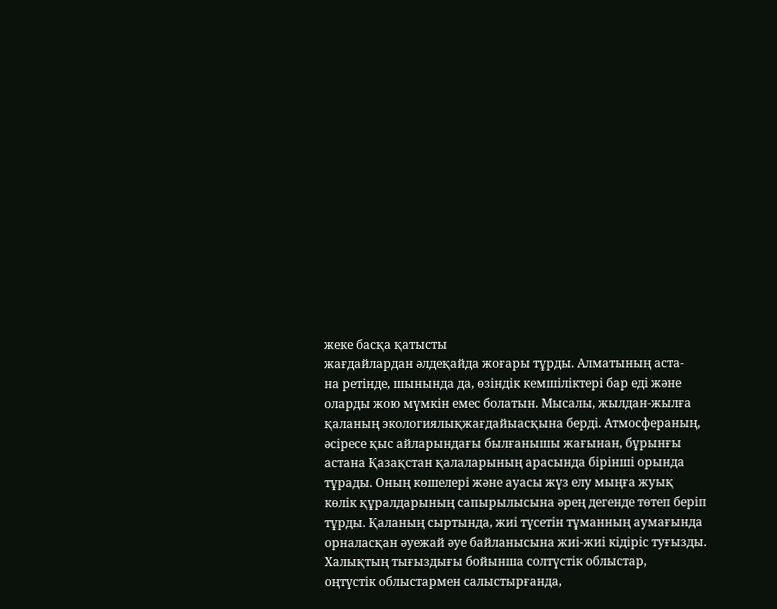жеке басқа қатысты
жағдайлардан әлдеқайда жоғары тұрды. Алматының аста-
на ретінде, шынында да, өзіндік кемшіліктері бар еді және
оларды жою мүмкін емес болатын. Мысалы, жылдан-жылға
қаланың экологиялықжағдайыасқына берді. Атмосфераның,
әсіресе қыс айларындағы былғанышы жағынан, бұрынғы
астана Қазақстан қалаларының арасында бірінші орында
тұрады. Оның көшелері және ауасы жүз елу мыңға жуық
көлік құралдарының сапырылысына әрең дегенде төтеп беріп
тұрды. Қаланың сыртында, жиі түсетін тұманның аумағында
орналасқан әуежай әуе байланысына жиі-жиі кідіріс туғызды.
Халықтың тығыздығы бойынша солтүстік облыстар,
оңтүстік облыстармен салыстырғанда,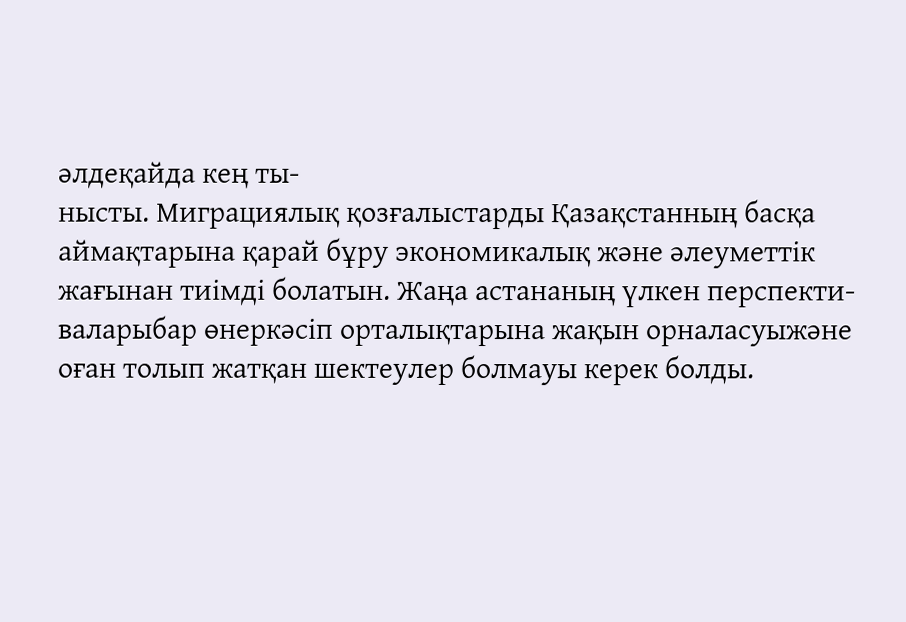әлдеқайда кең ты-
нысты. Миграциялық қозғалыстарды Қазақстанның басқа
аймақтарына қарай бұру экономикалық және әлеуметтік
жағынан тиімді болатын. Жаңа астананың үлкен перспекти-
валарыбар өнеркәсіп орталықтарына жақын орналасуыжәне
оған толып жатқан шектеулер болмауы керек болды.